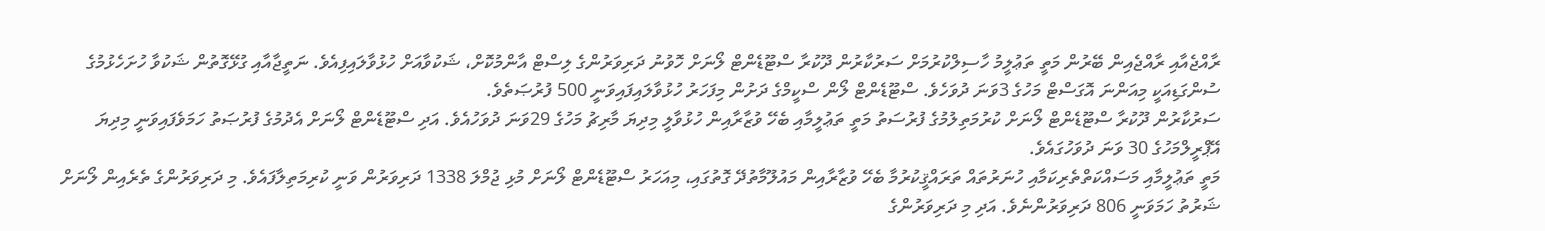ރާއްޖެއާއި ރާއްޖެއިން ބޭރުން މަތީ ތަޢުލީމު ހާސިލްކުރުމަށް ސަރުކާރުން ދޫކުރާ ސްޓޫޑެންޓް ލޯނަށް ހޮވުނު ދަރިވަރުންގެ ލިސްޓް އާންމުކޮށް، ޝަކުވާއަށް ހުޅުވާލައިފިއެވެ. ނަތީޖާއާއި ގުޅޭގޮތުން ޝަކުވާ ހުށަހެޅުމުގެ ސުންގަޑިއަކީ މިއަންނަ އޮގަސްޓް މަހުގެ 3ވަނަ ދުވަހެވެ. ސްޓޫޑެންޓް ލޯން ސްކީމްގެ ދަށުން މިފަހަރު ހުޅުވާލައިފައިވަނީ 500 ފުރުޞަތެވެ.
ސަރުކާރުން ދޫކުރާ ސްޓޫޑެންޓް ލޯނަށް ކުރުމަތިލުމުގެ ފުރުސަތު މަތީ ތަޢުލީމާއި ބެހޭ ވުޒާރާއިން ހުޅުވާލީ މިދިޔަ މާރިޗު މަހުގެ 29ވަނަ ދުވަހުއެވެ. އަދި ސްޓޫޑެންޓް ލޯނަށް އެދުމުގެ ފުރުޞަތު ހަމަވެފައިވަނީ މިދިޔަ އޭޕްރީލްމަހުގެ 30 ވަނަ ދުވަހުގައެވެ.
މަތީ ތަޢުލީމާއި މަސައްކަތްތެރިކަމާއި ހުނަރުތައް ތަރައްޤީކުރުމާ ބެހޭ ވުޒާރާއިން މައުލޫމާތުދޭ ގޮތުގައި، މިއަހަރު ސްޓޫޑެންޓް ލޯނަށް މުޅި ޖުމްލަ 1338 ދަރިވަރުން ވަނީ ކުރިމަތިލާފައެވެ. މި ދަރިވަރުންގެ ތެރެއިން ލޯނަށް ޝަރުތު ހަމަވަނީ 806 ދަރިވަރުންނެވެ. އަދި މި ދަރިވަރުންގެ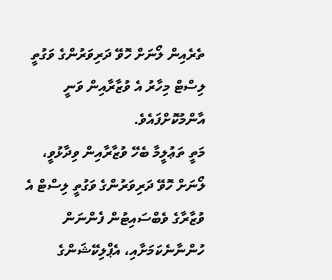ތެރެއިން ލޯނަށް ހޮވޭ ދަރިވަރުންގެ ވަގުތީ ލިސްޓް މިހާރު އެ ވުޒާރާއިން ވަނީ އާންމުކޮށްފައެވެ.
މަތީ ތަޢުލީމާ ބެހޭ ވުޒާރާއިން ވިދާޅުވީ، ލޯނަށް ހޮވޭ ދަރިވަރުންގެ ވަގުތީ ލިސްޓް އެ ވުޒާރާގެ ވެބްސައިޓުން ފެންނަން ހުންނާނެކަމަށާއި، އެޕްލިކޭޝަންގެ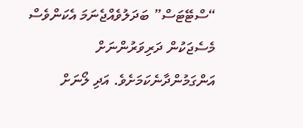“ސްޓޭޓަސް” ބަދަލުވެއްޖެނަމަ އެކަންވެސް މެސެޖަކުން ދަރިވަރުންނަށް އަންގަމުންދާނެކަމަށެވެ. އަދި ލޯނަށް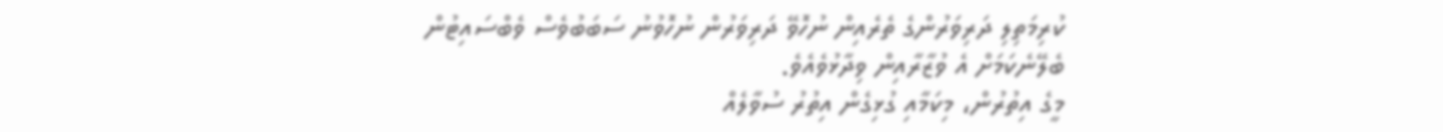ކުރިމަތިލި ދަރިވަރުންގެ ތެރެއިން ނުހޮވޭ ދަރިވަރުން ނުހޮވުނު ސަބަބުވެސް ވެބްސައިޓުން ބެލޭނެކަމަށް އެ ވުޒާރާއިން ވިދާޅުވެއެވެ.
މީގެ އިތުރުން، މިކަމާއި ގުޅިގެން އިތުރު ސުވާލެއް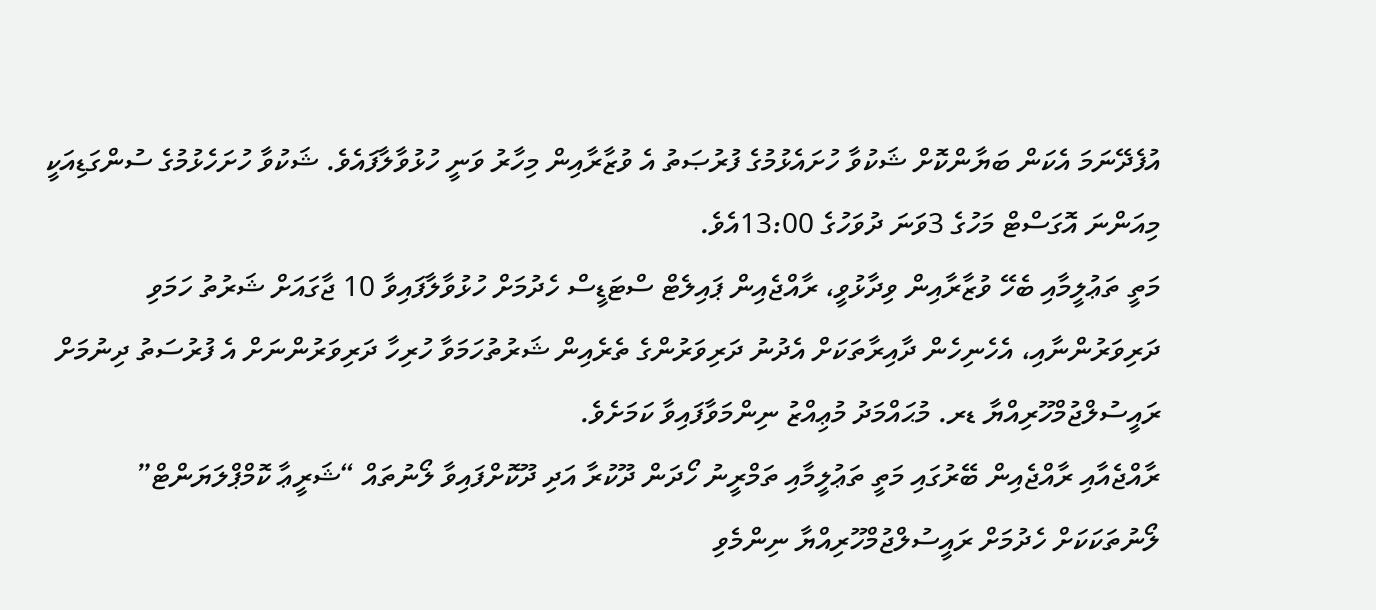އުފެދޭނަމަ އެކަން ބަޔާންކޮށް ޝަކުވާ ހުށައެޅުމުގެ ފުރުޞަތު އެ ވުޒާރާއިން މިހާރު ވަނީ ހުޅުވާލާފައެވެ. ޝަކުވާ ހުށަހެޅުމުގެ ސުންގަޑިއަކީ މިއަންނަ އޮގަސްޓް މަހުގެ 3ވަނަ ދުވަހުގެ 13:00އެވެ.
މަތީ ތަޢުލީމާއި ބެހޭ ވުޒާރާއިން ވިދާޅުވީ، ރާއްޖެއިން ޕައިލެޓް ސްޓަޑީސް ހެދުމަށް ހުޅުވާލާފައިވާ 10 ޖާގައަށް ޝަރުތު ހަމަވި ދަރިވަރުންނާއި، އެހެނިހެން ދާއިރާތަކަށް އެދުނު ދަރިވަރުންގެ ތެރެއިން ޝަރުތުހަމަވާ ހުރިހާ ދަރިވަރުންނަށް އެ ފުރުސަތު ދިނުމަށް ރައީސުލްޖުމްހޫރިއްޔާ ޑރ. މުޙައްމަދު މުޢިއްޒު ނިންމަވާފައިވާ ކަމަށެވެ.
ރާއްޖެއާއި ރާއްޖެއިން ބޭރުގައި މަތީ ތަޢުލީމާއި ތަމްރީނު ހޯދަން ދޫކުރާ އަދި ދޫކޮށްފައިވާ ލޯނުތައް “ޝަރީޢާ ކޮމްޕްލަޔަންޓް” ލޯނުތަކަކަށް ހެދުމަށް ރައީސުލްޖުމްހޫރިއްޔާ ނިންމެވި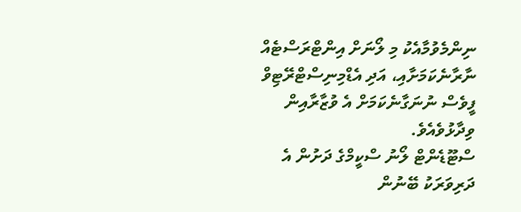ނިންމެވުމާއެކު މި ލޯނަށް އިންޓްރަސްޓެއް ނާރާނެކަމަށާއި، އަދި އެޑްމިނިސްޓްރޭޓިވް ފީވެސް ނުނަގާނެކަމަށް އެ ވުޒާރާއިން ވިދާޅުވެއެވެ.
ސްޓޫޑެންޓް ލޯނު ސްކީމްގެ ދަށުން އެ ދަރިވަރަކު ބޭނުން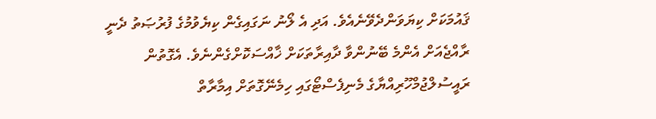ޤައުމަކަށް ކިޔަވަންދެވޭނެއެވެ. އަދި އެ ލޯނު ނަގައިގެން ކިޔެވުމުގެ ފުރުޞަތު ދެނީ ރާއްޖެއަށް އެންމެ ބޭނުންވާ ދާއިރާތަކަށް ޚާއްސަކޮށްގެންނެވެ. އެގޮތުން ރައީސުލްޖުމްހޫރިއްޔާގެ މެނިފެސްޓޯގައި ހިމެނޭގޮތަށް އިމާރާތް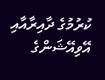ކުރުމުގެ ދާއިރާއާއި އޭވިއޭޝަންގެ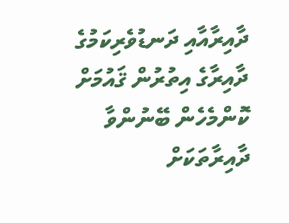ދާއިރާއާއި ދަނޑުވެރިކަމުގެ ދާއިރާގެ އިތުރުން ޤައުމަށް ކޮންމެހެން ބޭނުންވާ ދާއިރާތަކަށް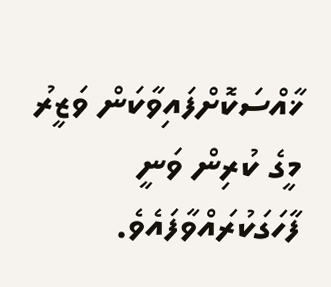ޚާއްސަކޮށްފައިވާކަން ވަޒީރު މީގެ ކުރިން ވަނީ ފާހަގަކުރައްވާފައެވެ.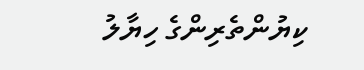ކިޔުންތެރިންގެ ހިޔާލު